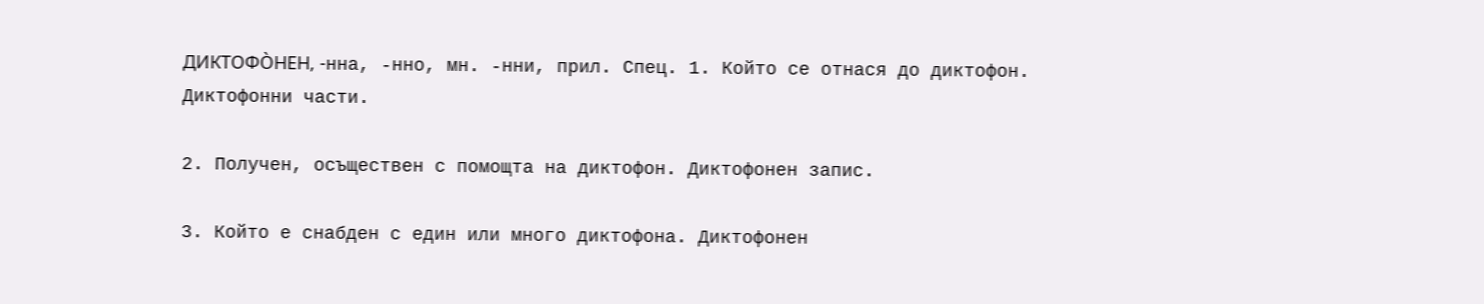ДИКТОФО̀НЕН, -нна, -нно, мн. -нни, прил. Спец. 1. Който се отнася до диктофон. Диктофонни части.

2. Получен, осъществен с помощта на диктофон. Диктофонен запис.

3. Който е снабден с един или много диктофона. Диктофонен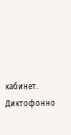кабинет. Диктофонно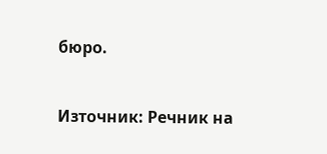бюро.


Източник: Речник на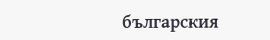българския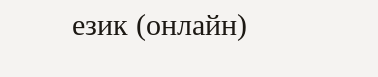език (онлайн)